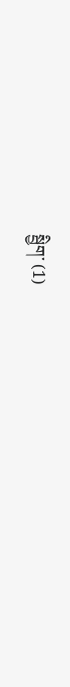སྦྱིག་ (1)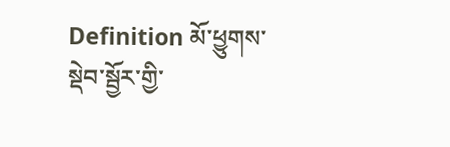Definition མོ་ཕྱུགས་སྡེབ་སྦྱོར་གྱི་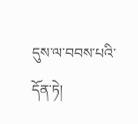དུས་ལ་བབས་པའི་དོན་ཏེ།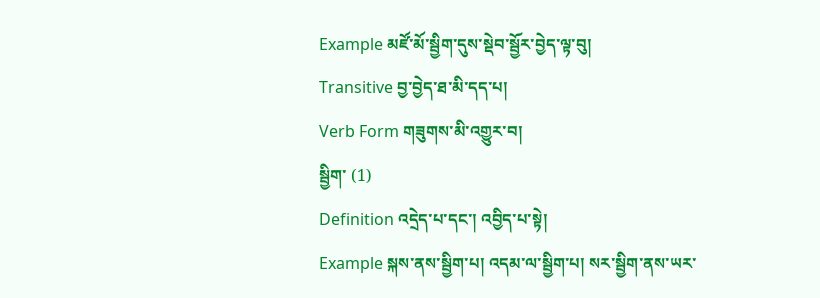Example མཛོ་མོ་སྦྱིག་དུས་སྡེབ་སྦྱོར་བྱེད་ལྟ་བུ།
Transitive བྱ་བྱེད་ཐ་མི་དད་པ།
Verb Form གཟུགས་མི་འགྱུར་བ།
སྦྱིག་ (1)
Definition འདྲེད་པ་དང་། འབྱིད་པ་སྟེ།
Example སྐས་ནས་སྦྱིག་པ། འདམ་ལ་སྦྱིག་པ། སར་སྦྱིག་ནས་ཡར་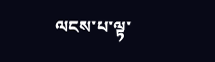ལངས་པ་ལྟ་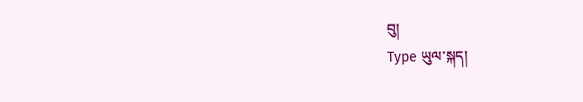བུ།
Type ཡུལ་སྐད།